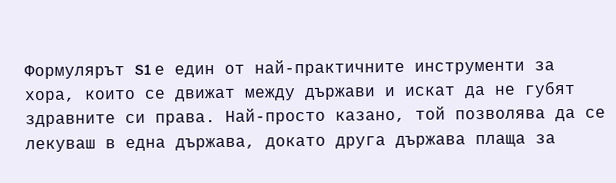Формулярът S1 е един от най-практичните инструменти за хора, които се движат между държави и искат да не губят здравните си права. Най-просто казано, той позволява да се лекуваш в една държава, докато друга държава плаща за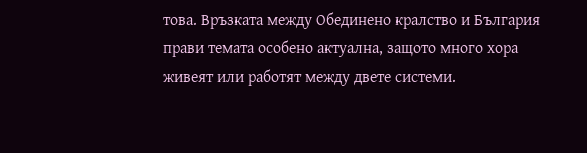това. Връзката между Обединено кралство и България прави темата особено актуална, защото много хора живеят или работят между двете системи.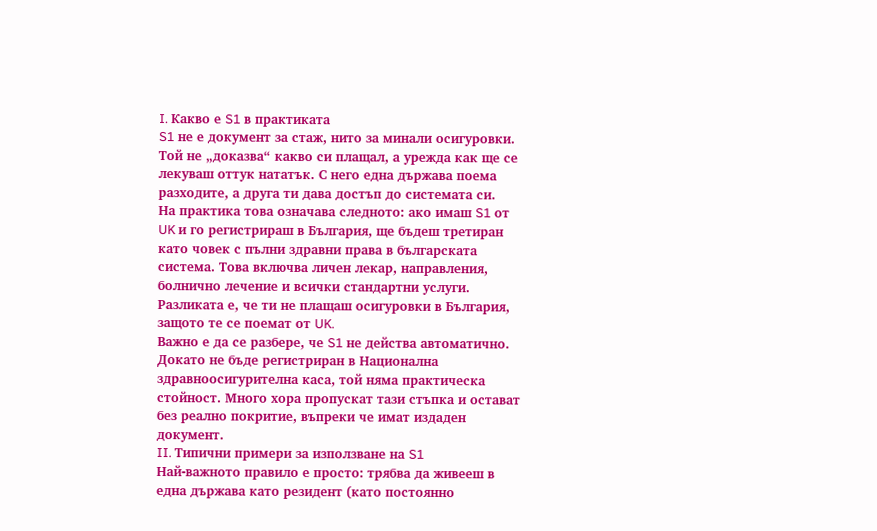I. Какво е S1 в практиката
S1 не е документ за стаж, нито за минали осигуровки. Той не „доказва“ какво си плащал, а урежда как ще се лекуваш оттук нататък. С него една държава поема разходите, а друга ти дава достъп до системата си.
На практика това означава следното: ако имаш S1 от UK и го регистрираш в България, ще бъдеш третиран като човек с пълни здравни права в българската система. Това включва личен лекар, направления, болнично лечение и всички стандартни услуги. Разликата е, че ти не плащаш осигуровки в България, защото те се поемат от UK.
Важно е да се разбере, че S1 не действа автоматично. Докато не бъде регистриран в Национална здравноосигурителна каса, той няма практическа стойност. Много хора пропускат тази стъпка и остават без реално покритие, въпреки че имат издаден документ.
II. Типични примери за използване на S1
Най-важното правило е просто: трябва да живееш в една държава като резидент (като постоянно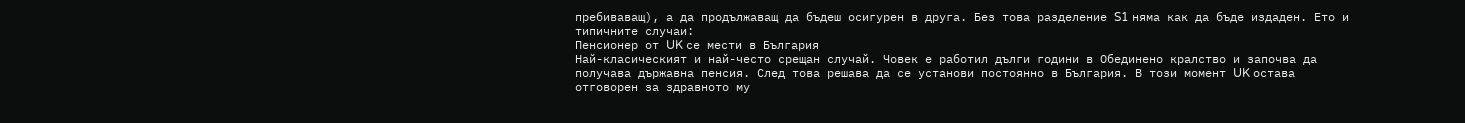пребиваващ), а да продължаващ да бъдеш осигурен в друга. Без това разделение S1 няма как да бъде издаден. Ето и типичните случаи:
Пенсионер от UK се мести в България
Най-класическият и най-често срещан случай. Човек е работил дълги години в Обединено кралство и започва да получава държавна пенсия. След това решава да се установи постоянно в България. В този момент UK остава отговорен за здравното му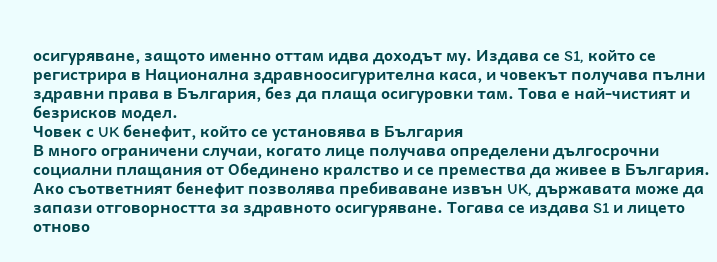осигуряване, защото именно оттам идва доходът му. Издава се S1, който се регистрира в Национална здравноосигурителна каса, и човекът получава пълни здравни права в България, без да плаща осигуровки там. Това е най-чистият и безрисков модел.
Човек с UK бенефит, който се установява в България
В много ограничени случаи, когато лице получава определени дългосрочни социални плащания от Обединено кралство и се премества да живее в България. Ако съответният бенефит позволява пребиваване извън UK, държавата може да запази отговорността за здравното осигуряване. Тогава се издава S1 и лицето отново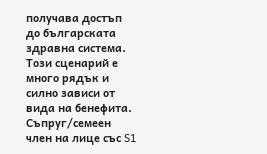получава достъп до българската здравна система. Този сценарий е много рядък и силно зависи от вида на бенефита.
Съпруг/семеен член на лице със S1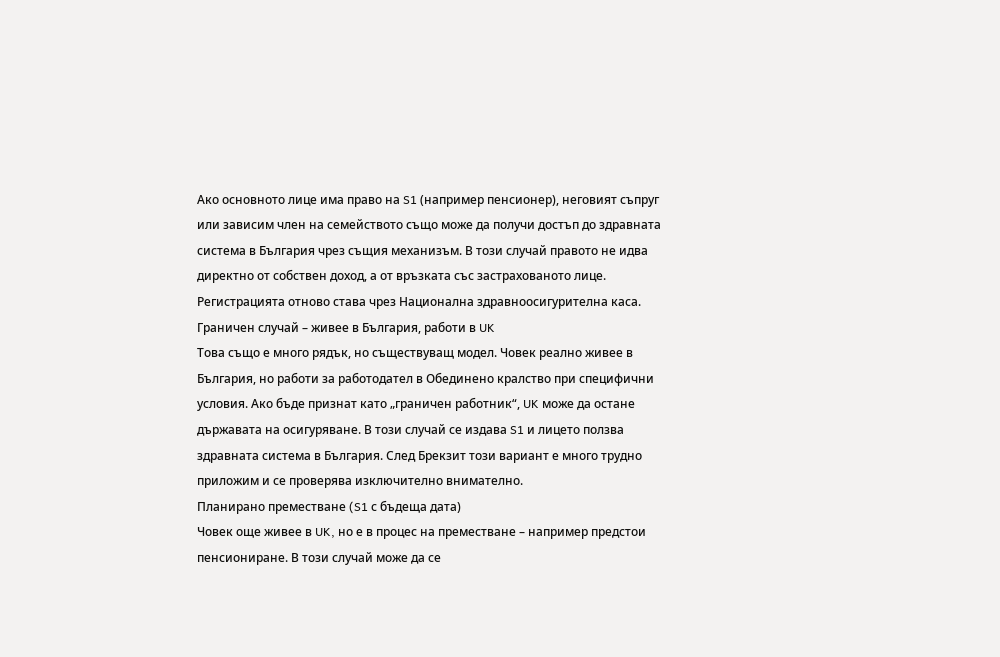Ако основното лице има право на S1 (например пенсионер), неговият съпруг или зависим член на семейството също може да получи достъп до здравната система в България чрез същия механизъм. В този случай правото не идва директно от собствен доход, а от връзката със застрахованото лице. Регистрацията отново става чрез Национална здравноосигурителна каса.
Граничен случай – живее в България, работи в UK
Това също е много рядък, но съществуващ модел. Човек реално живее в България, но работи за работодател в Обединено кралство при специфични условия. Ако бъде признат като „граничен работник“, UK може да остане държавата на осигуряване. В този случай се издава S1 и лицето ползва здравната система в България. След Брекзит този вариант е много трудно приложим и се проверява изключително внимателно.
Планирано преместване (S1 с бъдеща дата)
Човек още живее в UK, но е в процес на преместване – например предстои пенсиониране. В този случай може да се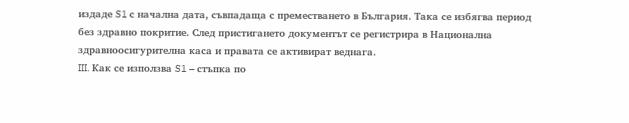издаде S1 с начална дата, съвпадаща с преместването в България. Така се избягва период без здравно покритие. След пристигането документът се регистрира в Национална здравноосигурителна каса и правата се активират веднага.
III. Как се използва S1 – стъпка по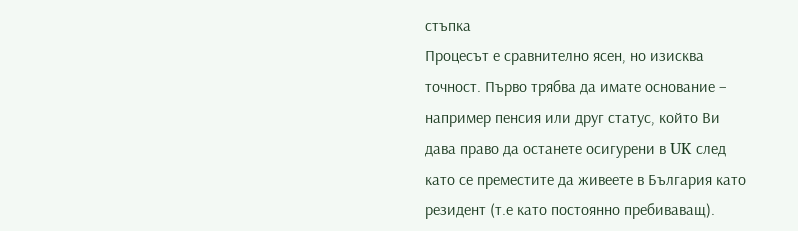стъпка
Процесът е сравнително ясен, но изисква точност. Първо трябва да имате основание – например пенсия или друг статус, който Ви дава право да останете осигурени в UK след като се преместите да живеете в България като резидент (т.е като постоянно пребиваващ).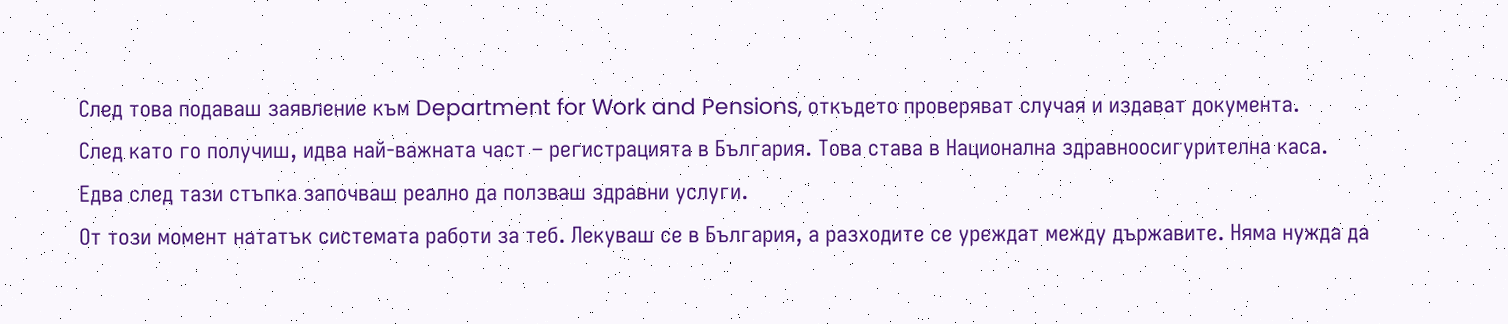След това подаваш заявление към Department for Work and Pensions, откъдето проверяват случая и издават документа.
След като го получиш, идва най-важната част – регистрацията в България. Това става в Национална здравноосигурителна каса. Едва след тази стъпка започваш реално да ползваш здравни услуги.
От този момент нататък системата работи за теб. Лекуваш се в България, а разходите се уреждат между държавите. Няма нужда да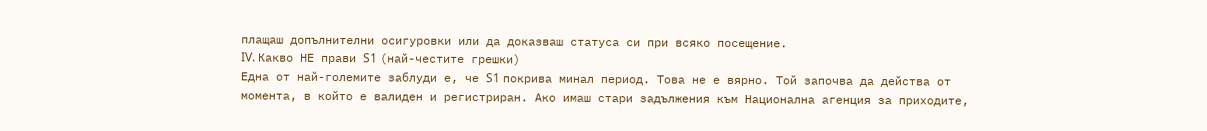плащаш допълнителни осигуровки или да доказваш статуса си при всяко посещение.
IV. Какво НЕ прави S1 (най-честите грешки)
Една от най-големите заблуди е, че S1 покрива минал период. Това не е вярно. Той започва да действа от момента, в който е валиден и регистриран. Ако имаш стари задължения към Национална агенция за приходите,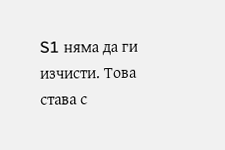S1 няма да ги изчисти. Това става с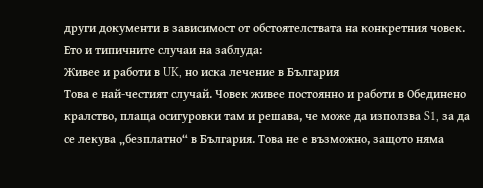други документи в зависимост от обстоятелствата на конкретния човек. Ето и типичните случаи на заблуда:
Живее и работи в UK, но иска лечение в България
Това е най-честият случай. Човек живее постоянно и работи в Обединено кралство, плаща осигуровки там и решава, че може да използва S1, за да се лекува „безплатно“ в България. Това не е възможно, защото няма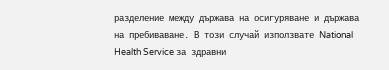разделение между държава на осигуряване и държава на пребиваване. В този случай използвате National Health Service за здравни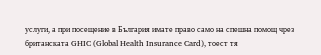услуги, а при посещение в България имате право само на спешна помощ чрез британската GHIC (Global Health Insurance Card), тоест тя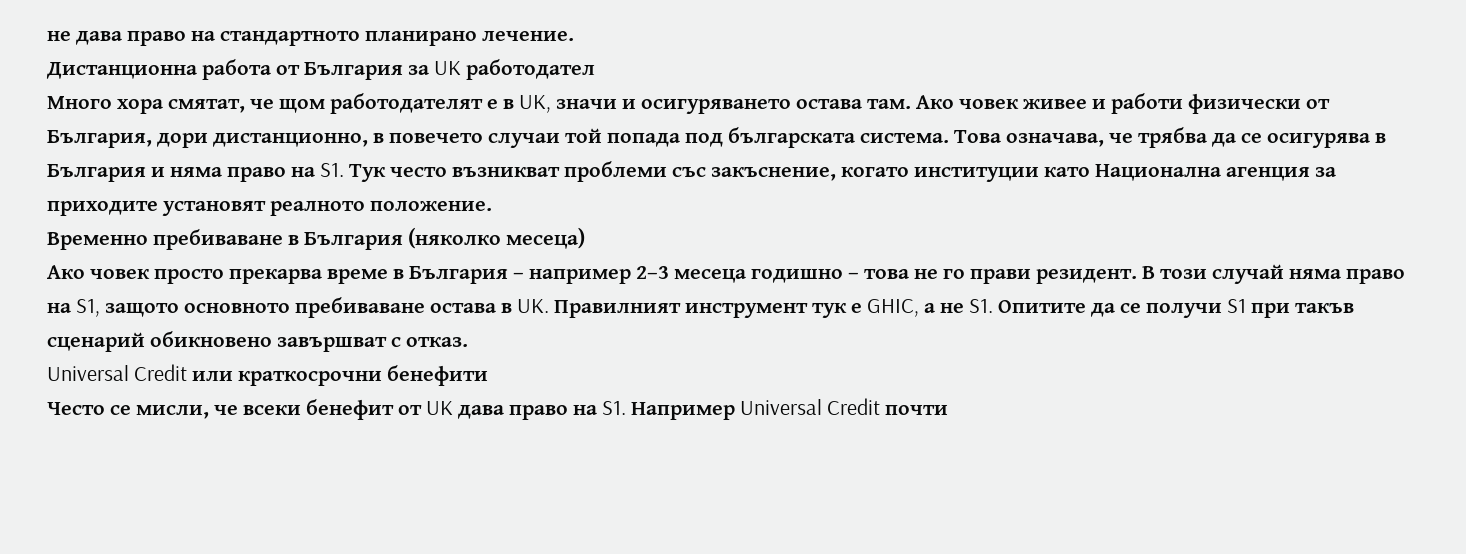не дава право на стандартното планирано лечение.
Дистанционна работа от България за UK работодател
Много хора смятат, че щом работодателят е в UK, значи и осигуряването остава там. Ако човек живее и работи физически от България, дори дистанционно, в повечето случаи той попада под българската система. Това означава, че трябва да се осигурява в България и няма право на S1. Тук често възникват проблеми със закъснение, когато институции като Национална агенция за приходите установят реалното положение.
Временно пребиваване в България (няколко месеца)
Ако човек просто прекарва време в България – например 2–3 месеца годишно – това не го прави резидент. В този случай няма право на S1, защото основното пребиваване остава в UK. Правилният инструмент тук е GHIC, а не S1. Опитите да се получи S1 при такъв сценарий обикновено завършват с отказ.
Universal Credit или краткосрочни бенефити
Често се мисли, че всеки бенефит от UK дава право на S1. Например Universal Credit почти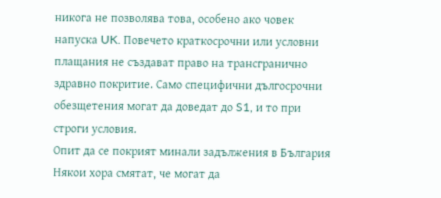никога не позволява това, особено ако човек напуска UK. Повечето краткосрочни или условни плащания не създават право на трансгранично здравно покритие. Само специфични дългосрочни обезщетения могат да доведат до S1, и то при строги условия.
Опит да се покрият минали задължения в България
Някои хора смятат, че могат да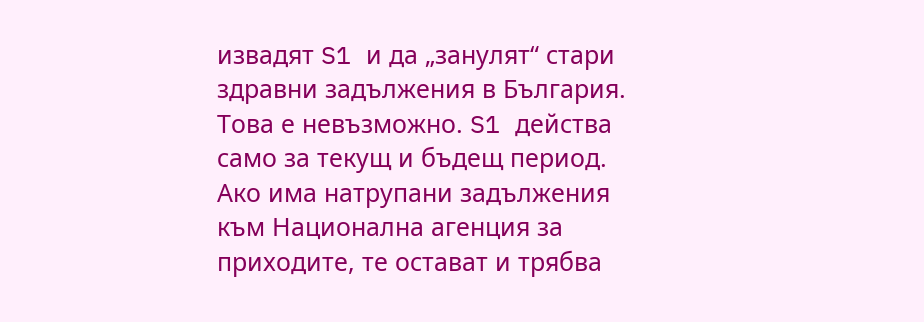извадят S1 и да „занулят“ стари здравни задължения в България. Това е невъзможно. S1 действа само за текущ и бъдещ период. Ако има натрупани задължения към Национална агенция за приходите, те остават и трябва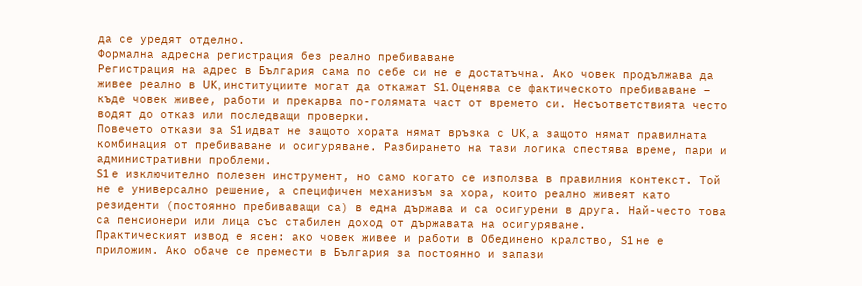да се уредят отделно.
Формална адресна регистрация без реално пребиваване
Регистрация на адрес в България сама по себе си не е достатъчна. Ако човек продължава да живее реално в UK, институциите могат да откажат S1. Оценява се фактическото пребиваване – къде човек живее, работи и прекарва по-голямата част от времето си. Несъответствията често водят до отказ или последващи проверки.
Повечето откази за S1 идват не защото хората нямат връзка с UK, а защото нямат правилната комбинация от пребиваване и осигуряване. Разбирането на тази логика спестява време, пари и административни проблеми.
S1 е изключително полезен инструмент, но само когато се използва в правилния контекст. Той не е универсално решение, а специфичен механизъм за хора, които реално живеят като резиденти (постоянно пребиваващи са) в една държава и са осигурени в друга. Най-често това са пенсионери или лица със стабилен доход от държавата на осигуряване.
Практическият извод е ясен: ако човек живее и работи в Обединено кралство, S1 не е приложим. Ако обаче се премести в България за постоянно и запази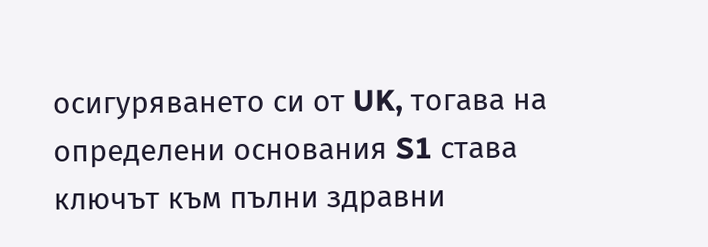осигуряването си от UK, тогава на определени основания S1 става ключът към пълни здравни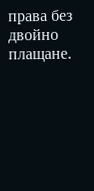права без двойно плащане.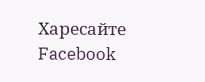Харесайте Facebook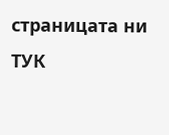страницата ни ТУК